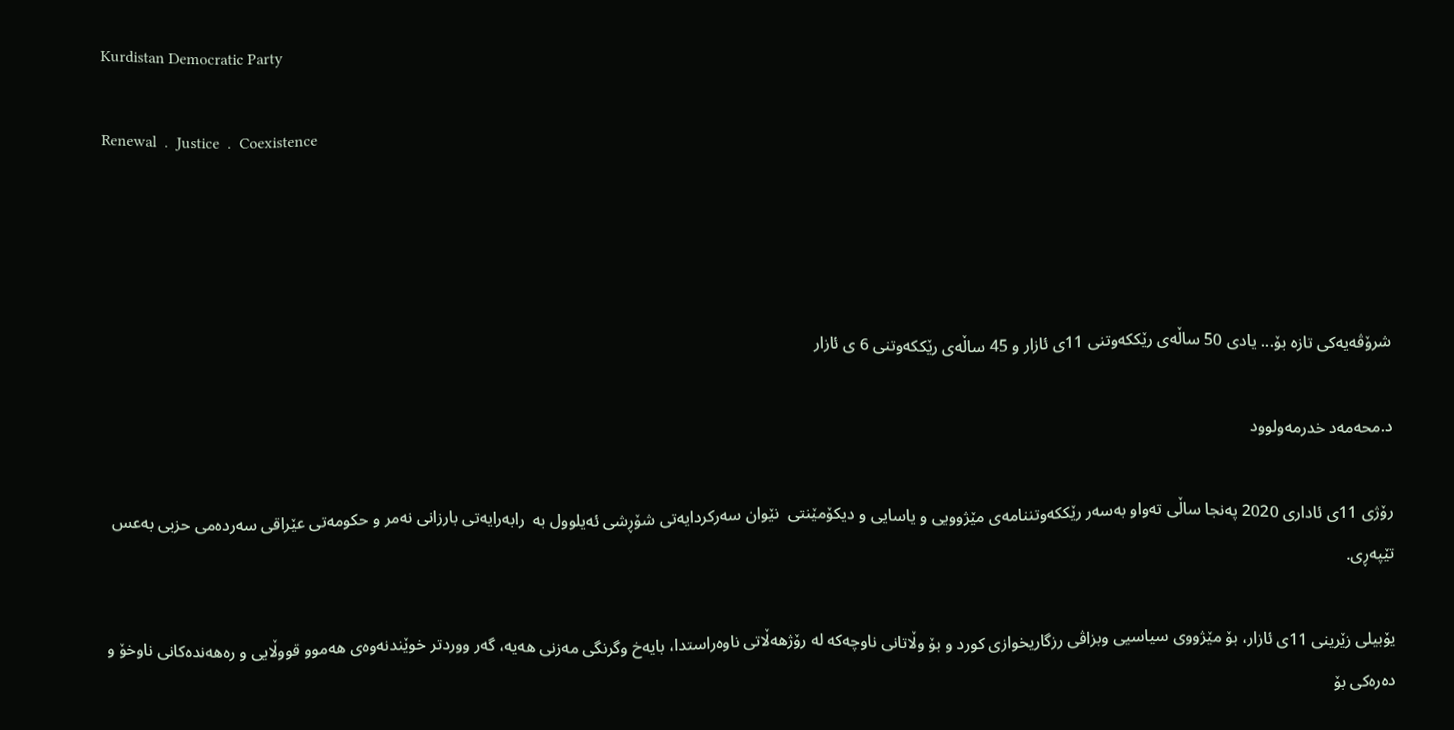Kurdistan Democratic Party

Renewal  .  Justice  .  Coexistence




شرۆڤه‌یه‌كی تازه‌‌ بۆ... یادی 50 ساڵه‌ی رێككه‌وتنی 11ی ئازار و 45 ساڵه‌ی رێككه‌وتنی 6 ی ئازار

د.محه‌مه‌د خدرمه‌ولوود

رۆژی 11ی ئاداری 2020 په‌نجا ساڵی ته‌واو به‌سه‌ر رێككه‌وتننامه‌ی مێژوویی و یاسایی و دیكۆمێنتی  نێوان سه‌ركردایه‌تی شۆڕشی ئه‌یلوول به‌  رابه‌رایه‌تی بارزانی نه‌مر و حكومه‌تی عێراقی سه‌رده‌می حزبی به‌عس تێپه‌ڕی.

یۆبیلی زێرینی 11ی ئازار، بۆ مێژووی سیاسیی وبزاڤی رزگاریخوازی كورد و بۆ وڵاتانی ناوچه‌كه‌ له ‌رۆژهه‌ڵاتی ناوه‌راستدا، بایه‌خ وگرنگی مه‌زنی هه‌یه‌، گه‌ر ووردتر خوێندنه‌وه‌ی هه‌موو قووڵایی و ره‌هه‌نده‌كانی ناوخۆ و ده‌ره‌كی بۆ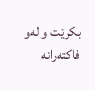بكرێت و له‌و فاكته‌رانه‌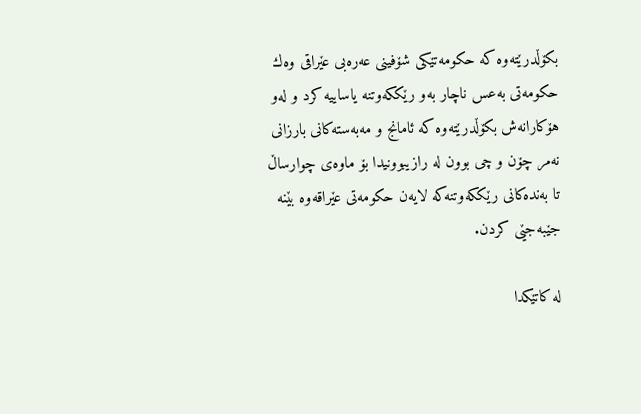بكۆڵدرێته‌وه‌ كه‌ حكومه‌تێكی شۆفینی عه‌ره‌بی عێراقی وه‌ك حكومه‌تی به‌عس ناچار به‌و رێككه‌وتنه‌ یاساییه‌ كرد و له‌و هۆكارانه‌ش بكۆڵدرێته‌وه‌ كه‌ ئامانج و مه‌به‌سته‌كانی بارزانی نه‌مر چۆن و چی بوون له‌ رازیبوونیدا بۆ ماوه‌ی چوارساڵ تا به‌نده‌كانی رێككه‌وتنه‌كه‌ لایه‌ن حكومه‌تی عێراقه‌وه‌ بێنه‌ جێبه‌جێی كردن.

له‌ كاتێكدا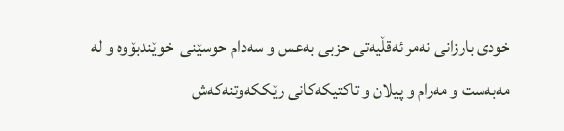خودی بارزانی نه‌مر ئه‌قڵیه‌تی حزبی به‌عس و سه‌دام حوسێنی  خوێندبۆوه‌ و له مه‌به‌ست و مه‌رام و پیلان و تاكتیكه‌كانی رێككه‌وتنه‌كه‌ش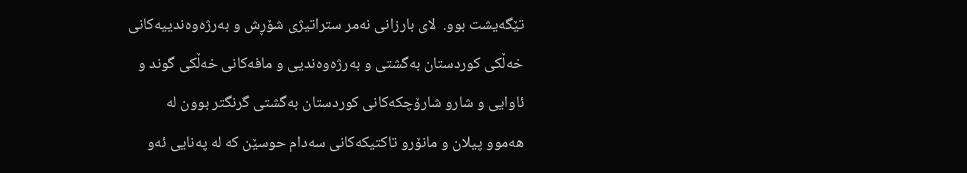تێگه‌یشت بوو.  لای بارزانی نه‌مر ستراتیژی شۆڕش و به‌رژه‌وه‌ندییه‌كانی خه‌ڵكی كوردستان به‌گشتی و به‌رژه‌وه‌ندیی و مافه‌كانی خه‌ڵكی گوند و ئاوایی و شارو شارۆچكه‌كانی كوردستان به‌گشتی گرنگتر بوون له‌ هه‌موو پیلان و مانۆرو تاكتیكه‌كانی سه‌دام حوسێن كه ‌له ‌په‌نایی ئه‌و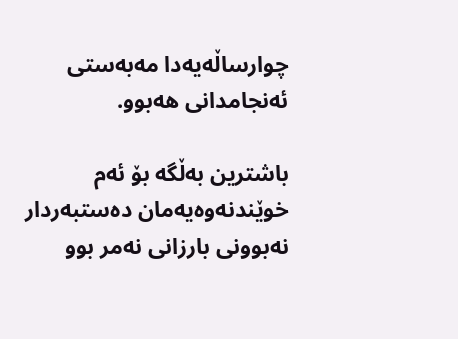چوارساڵه‌یه‌‌دا مه‌به‌ستی ئه‌نجامدانی هه‌بوو.

باشترین به‌ڵگه‌ بۆ ئه‌م خوێندنه‌وه‌یه‌مان ده‌ستبه‌ردار نه‌بوونی بارزانی نه‌مر بوو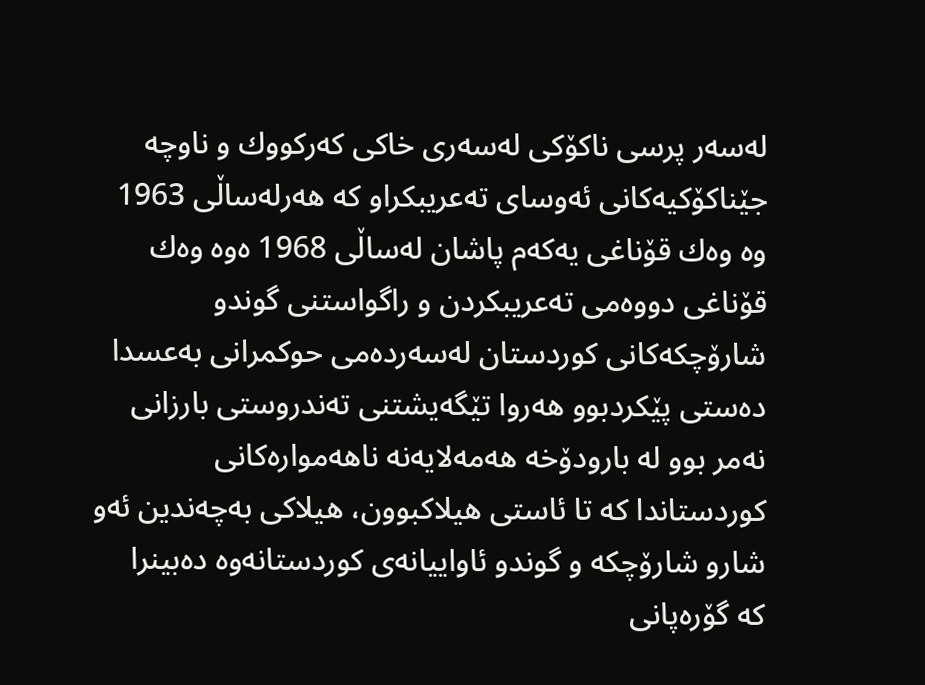له‌سه‌ر پرسی ناكۆكی له‌سه‌ری خاكی كه‌ركووك و ناوچه‌ جێناكۆكیه‌كانی ئه‌وسای ته‌عریبكراو كه‌ هه‌رله‌ساڵی 1963 وه‌ وه‌ك قۆناغی یه‌كه‌م پاشان له‌ساڵی 1968 ەوه‌ وه‌ك قۆناغی دووه‌می ته‌عریبكردن و راگواستنی گوندو شارۆچكه‌كانی كوردستان له‌سه‌رده‌می حوكمرانی به‌عسدا ده‌ستی پێكردبوو هه‌روا تێگه‌یشتنی ته‌ندروستی بارزانی نه‌مر بوو له‌ بارودۆخه‌ هه‌مه‌لایه‌نه ناهه‌مواره‌كانی  كوردستاندا كه‌ تا ئاستی هیلاكبوون، هیلاكی به‌چه‌ندین ئه‌و شارو شارۆچكه‌ و گوندو ئاواییانه‌ی كوردستانه‌وه‌ ده‌بینرا كه ‌گۆره‌پانی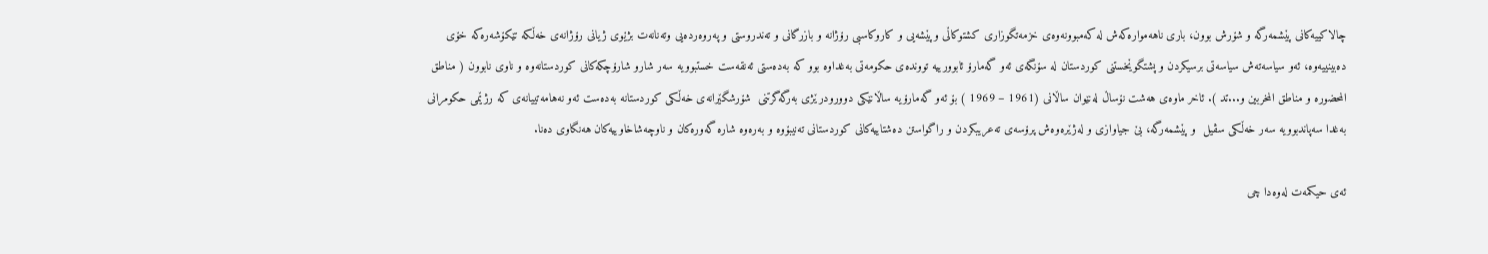چالاكییه‌كانی پێشمه‌رگه ‌و شۆرش بوون، باری ناهه‌مواره‌كه‌ش له‌ كه‌مبوونه‌وه‌ی خزمه‌تگوزاری كشتوكاڵی وپێشه‌یی و كاروكاسبی رۆژانه ‌و بازرگانی و ته‌ندروستی و په‌روه‌رده‌یی وته‌نانه‌ت بژێوی ژیانی رۆژانه‌ی خه‌ڵكه‌ تێكۆشه‌ره‌كه‌ خۆی ده‌بینییه‌وه‌، ئه‌و سیاسه‌ته‌ش سیاسه‌تی برسیكردن و پشتگوێخستنی كوردستان له‌ سۆنگه‌ی ئه‌و گه‌مارۆ ئابوورییه‌ توونده‌ی حكومه‌تی به‌غداوه ‌بوو كه‌ به‌ده‌ستی ئه‌نقه‌ست خستبوویه‌ سه‌ر شارو شارۆچكه‌كانی كوردستانه‌وه‌ و ناوی نابوون ( مناطق المحضوره‌ و مناطق المخربین و...تد ). ئاخر ماوه‌ی هه‌شت نۆساڵ له‌نێوان ساڵانی (1961 – 1969 ) بۆ ئه‌و گه‌مارۆیه‌ ساڵانێكی دوورودرێژی به‌رگه‌گرتنی  شۆرشگێرانه‌ی خه‌ڵكی كوردستانه‌ به‌ده‌ست ئه‌و نه‌هامه‌تییانه‌ی كه ‌رژێمی حكومرانی به‌غدا سه‌پاندبوویه‌ سه‌ر خه‌ڵكی سڤیل  و پێشمه‌رگه‌، بێ جیاوازی و له‌ژێره‌وه‌ش پرۆسه‌ی ته‌عریبكردن و راگواستن ده‌شتاییه‌كانی كوردستانی ته‌نیبۆوه‌ و به‌ره‌وه‌ شاره ‌گه‌وره‌كان و ناوچه‌شاخاوییه‌كان هه‌نگاوی ده‌نا.

ئه‌ی حیكمه‌ت له‌وه‌دا چی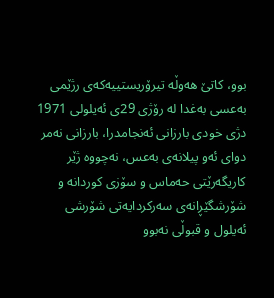بوو، كاتێ هه‌وڵه‌ تیرۆریستییه‌كه‌ی رژێمی  به‌عسی به‌غدا له‌ رۆژی 29ی ئه‌یلولی 1971 دژی خودی بارزانی ئه‌نجامدرا، بارزانی نه‌مر دوای ئه‌و پیلانه‌ی به‌عس، نه‌چووه‌ ژێر كاریگه‌رێتی حه‌ماس و سۆزی كوردانه‌ و شۆرشگێڕانه‌ی سه‌ركردایه‌تی شۆرشی ئه‌یلول و قبوڵی نه‌بوو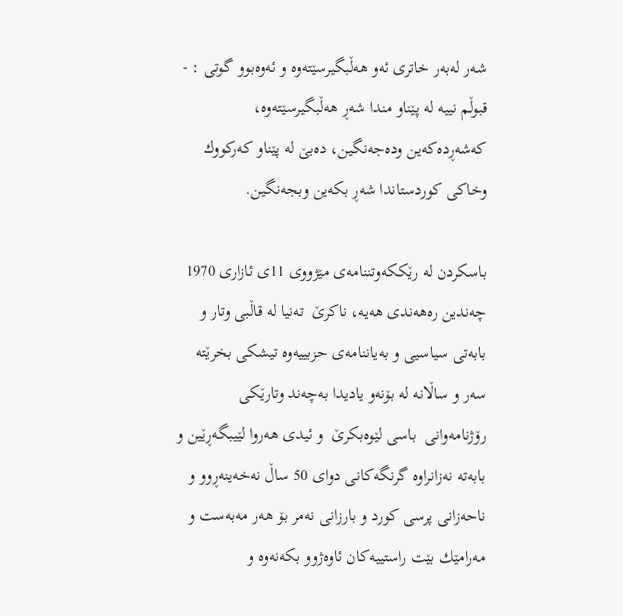شه‌ر له‌به‌ر خاتری ئه‌و هه‌ڵبگیرسێته‌وه‌ و ئه‌وه‌بوو گوتی : - قبوڵم نییه‌ له‌ پێناو مندا شه‌ڕ هه‌ڵبگیرسێته‌وه‌، كه‌شه‌ڕده‌كه‌ین وده‌جه‌نگین، ده‌بێ له‌ پێناو كه‌ركووك وخاكی كوردستاندا شه‌ڕ بكه‌ین وبجه‌نگین.

باسكردن له‌ رێككه‌وتننامه‌ی مێژووی 11ی ئازاری 1970 چه‌ندین ره‌هه‌ندی هه‌یه‌، ناكرێ  ته‌نیا له‌ قاڵبی وتار و بابه‌تی سیاسیی و به‌یاننامه‌ی حزبییه‌وه‌ تیشكی بخرێته‌ سه‌ر و ساڵانه‌‌ له‌ بۆنه‌و یادیدا به‌چه‌ند وتارێكی رۆژنامه‌وانی  باسی لێوه‌بكرێ  و ئیدی هه‌روا لێیبگه‌ڕێین و بابه‌ته‌ نه‌زانراوه‌ گرنگه‌كانی دوای 50 ساڵ نه‌خه‌ینه‌ڕوو و ناحه‌زانی پرسی كورد و بارزانی نه‌مر بۆ هه‌ر مه‌به‌ست و مه‌رامێك بێت راستییه‌كان ئاوه‌ژوو بكه‌نه‌وه‌ و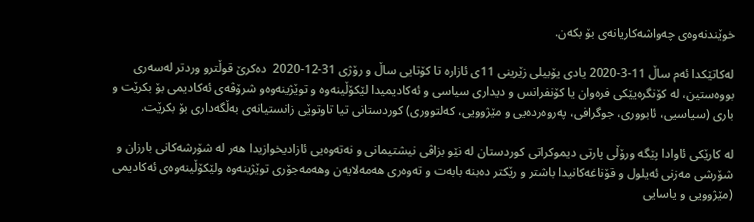خوێندنه‌وه‌ی چه‌واشه‌كاریانه‌ی بۆ بكه‌ن.

له‌كاتێكدا ئه‌م ساڵ 11-3-2020 یادی یۆبیلی زێرینی 11ی ئازاره‌ تا كۆتایی ساڵ و رۆژی 31-12-2020  ده‌كرێ قوڵترو وردتر له‌سه‌ری بووه‌ستین، له‌ كۆنگره‌یێكی فره‌وان یا كۆنفرانس و دیداری سیاسی و ئه‌كادیمیدا لێكۆڵینه‌وه‌ و توێژینه‌وه‌و شرۆڤه‌ی ئه‌كادیمی بۆ بكرێت و باری (سیاسیی، ئابووری، جوگرافی، په‌روه‌رده‌یی و مێژوویی، كه‌لتووری) كوردستانی تیا تاوتوێی زانستیانه‌ی به‌ڵگه‌داری بۆ بكرێت.

له ‌كارێكی ئاوادا پێگه‌ ورۆڵی پارتی دیموكراتی كوردستان له ‌نێو بزاڤی نیشتیمانی و نه‌ته‌وه‌یی ئازادیخوازیدا هه‌ر له‌ شۆرشه‌كانی بارزان و شۆرشی مه‌زنی ئه‌یلول و قۆناغه‌كانیدا باشتر و رێكتر ده‌بنه‌ بابه‌ت و ته‌وه‌ری هه‌مه‌لایه‌ن وهه‌مه‌جۆری توێژینه‌وه‌ ولێكۆڵینه‌وه‌ی ئه‌كادیمی (مێژوویی و یاسایی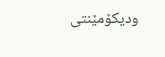ودیكۆمێنتی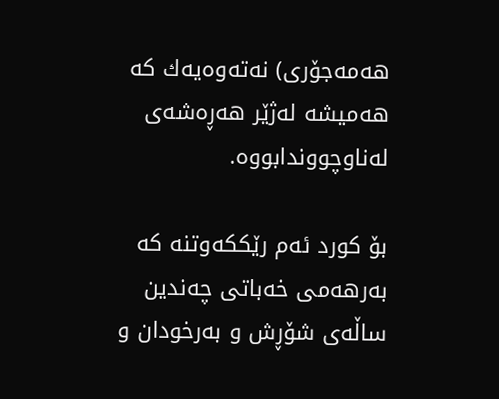هه‌مەجۆری) نه‌ته‌وه‌یه‌ك كه‌ هه‌میشه‌ له‌ژێر هه‌ڕه‌شه‌ی له‌ناوچووندابووه‌.

بۆ كورد ئه‌م رێككه‌وتنه‌ كه‌ به‌رهه‌می خه‌باتی چه‌ندین ساڵه‌ی شۆڕش و به‌رخودان و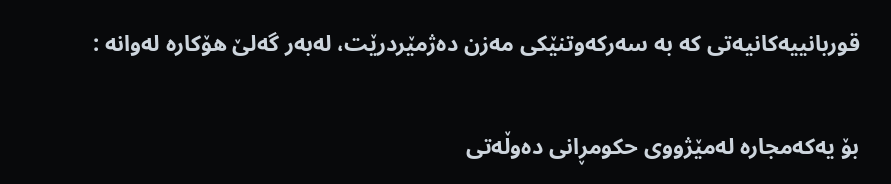قوربانییه‌كانیه‌تی كه‌ به‌ سه‌ركه‌وتنێكی مه‌زن ده‌ژمێردرێت، له‌به‌ر گه‌لێ هۆكاره‌ ‌له‌وانه‌ :

بۆ یه‌كه‌مجاره‌ له‌مێژووی حكومڕانی ده‌وڵه‌تی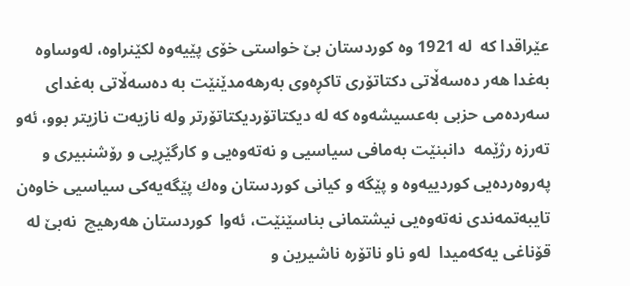عێراقدا كه‌  له‌ 1921 وه‌ كوردستان بێ خواستی خۆی پێیه‌وه‌ لكێنراوه‌، له‌وساوه‌ به‌غدا هه‌ر ده‌سه‌ڵاتی دكتاتۆری تاكڕه‌وی به‌رهه‌مدێنێت به‌ ده‌سه‌ڵاتی به‌غدای سه‌رده‌می حزبی به‌عسیشەوە‌ كه ‌له‌ دیكتاتۆردیكتاتۆرتر وله ‌نازیه‌ت نازیتر بوو، ئه‌و ته‌رزه‌ رژێمه‌  دانبنێت به‌مافی سیاسیی و نه‌ته‌وه‌یی و كارگێڕیی و رۆشنبیری و په‌روه‌رده‌یی كوردییه‌وه‌ و پێگه‌ و كیانی كوردستان وه‌ك پێگه‌یه‌كی سیاسیی خاوه‌ن تایبه‌تمه‌ندی نه‌ته‌وه‌یی نیشتمانی بناسێنێت، ئه‌وا  كوردستان هه‌رهیچ  نه‌بێ له‌ قۆناغی یه‌كه‌میدا  له‌و ناو ناتۆره‌ ناشیرین و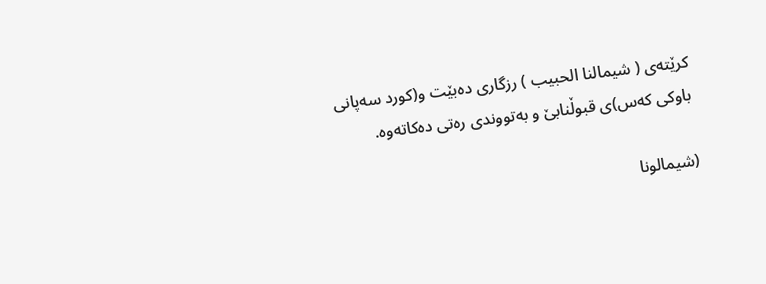كرێته‌ی ( شیمالنا الحبیب ) رزگاری ده‌بێت و(كورد سه‌پانی باوكی كه‌س)ی قبوڵنابێ و به‌تووندی ره‌تی ده‌كاته‌وه‌.

(شیمالونا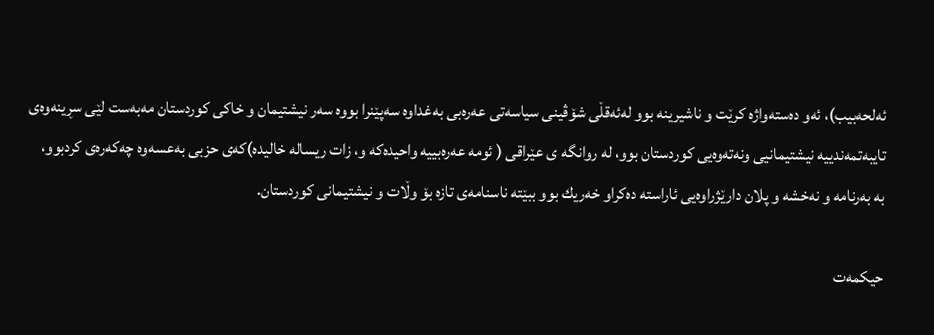ئه‌لحه‌بیب)، ئه‌و ده‌سته‌واژه‌ كرێت و ناشیرینه‌ بوو له‌ئه‌قڵی شۆڤینی سیاسه‌تی عه‌ره‌بی به‌غداوه‌ سه‌پێنرا بووه‌ سه‌ر نیشتیمان و خاكی كوردستان مه‌به‌ست لێی سڕینه‌وه‌ی  تایبه‌تمه‌ندییه نیشتیمانیی ونه‌ته‌وه‌یی كوردستان بوو، له ‌روانگه ی عێراقی ( ئومه‌ عه‌ره‌بییه‌ واحیده‌كه‌ و، زات ریساله‌ خالیده‌)كه‌ی حزبی به‌عسه‌وه‌ چه‌كه‌ره‌ی كردبوو، به ‌به‌رنامه‌ و نه‌خشه‌‌ و پلان دارێژراوه‌یی ئاراسته‌ ده‌كراو خه‌ریك بوو ببێته‌ ناسنامه‌ی تازه‌ بۆ وڵات و نیشتیمانی كوردستان.

حیكمه‌ت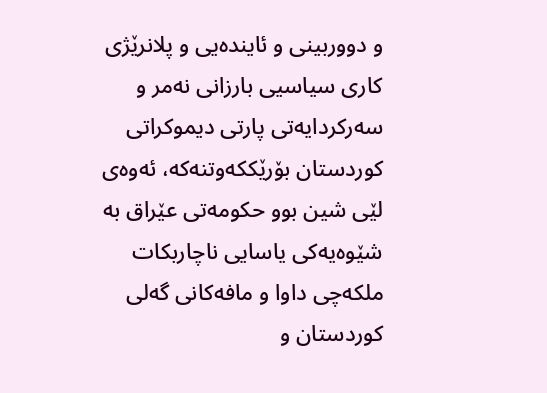و دووربینی و ئاینده‌یی و پلانرێژی كاری سیاسیی بارزانی نه‌مر و سه‌ركردایه‌تی پارتی دیموكراتی كوردستان بۆرێككه‌وتنه‌كه‌، ئه‌وه‌ی لێی شین بوو حكومه‌تی عێراق به‌ شێوه‌یه‌كی یاسایی ناچاربكات ملكه‌چی داوا و مافه‌كانی گه‌لی كوردستان و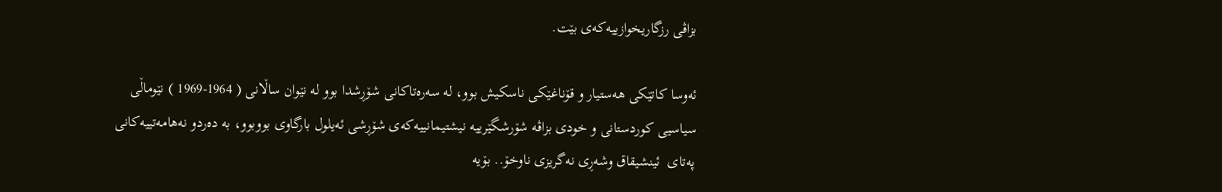بزاڤی رزگاریخوازییه‌كه‌ی بێت.

ئه‌وسا كاتێكی هه‌ستیار و قۆناغێكی ناسكیش بوو، له ‌سه‌ره‌تاكانی شۆڕشدا بوو له‌ نێوان ساڵانی ( 1964-1969 ) نێوماڵی سیاسیی كوردستانی و خودی بزاڤه‌ شۆرشگێرییه‌ نیشتیمانییه‌كه‌ی شۆڕشی ئه‌یلول بارگاوی بووبوو، به‌ ده‌ردو نه‌هامه‌تییه‌كانی په‌تای  ئینشیقاق وشه‌ڕی نه‌گریزی ناوخۆ.. بۆیه‌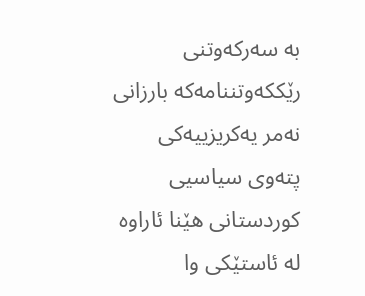به ‌سه‌ركه‌وتنی رێككه‌وتننامه‌كه‌ بارزانی نه‌مر یه‌كریزییه‌كی پته‌وی سیاسیی كوردستانی هێنا ئاراوه‌ له‌ ئاستێكی وا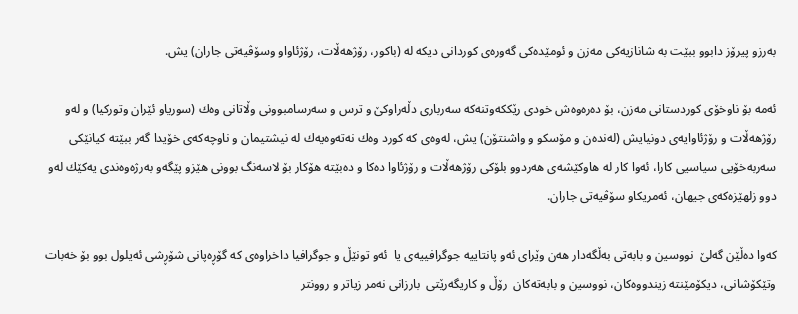به‌رزو پیرۆز دابوو‌ ببێت به‌ شانازیه‌كی مه‌زن و ئومێده‌كی گه‌وره‌ی كوردانی دیكه‌ له (باكور، رۆژهه‌ڵات، رۆژئاواو وسۆڤیه‌تی جاران) یش.

ئه‌مه‌ بۆ ناوخۆی كوردستانی مه‌زن، بۆ ده‌ره‌وه‌ش خودی رێككه‌وتنه‌كه‌ سه‌رباری دڵه‌راوكێ و ترس و سه‌رسامبوونی وڵاتانی وه‌ك (سوریاو ئێران وتوركیا) و له‌و رۆژهه‌ڵات و رۆژئاوایه‌ی دونیایش (له‌نده‌ن و مۆسكو و واشنتۆن) یش، له‌وه‌ی كه‌ كورد وه‌ك نه‌ته‌وه‌یه‌ك له نیشتیمان و ‌ناوچه‌كه‌ی خۆیدا گه‌ر ببێته‌ كیانێكی سه‌ربه‌خۆیی سیاسیی كارا، ئه‌وا كار له‌ هاوكێشه‌ی هه‌ردوو بلۆكی رۆژهه‌ڵات و رۆژئاوا ده‌كا و ده‌بێته‌‌ هۆكار بۆ لاسه‌نگ بوونی هێزو پێگه‌و به‌رژه‌وه‌ندی یه‌كێك له‌و دوو زلهێزه‌كه‌ی جیهان، ئه‌مریكاو سۆڤیه‌تی جاران.

كه‌وا ده‌ڵێن گه‌لێ  نووسین و بابه‌تی به‌ڵگه‌دار هه‌ن وێرای ئه‌و پانتاییه‌ جوگرافییه‌ی یا  ئه‌و تونێڵ و جوگرافیا داخراوه‌ی كه‌ گۆڕه‌پانی شۆڕشی ئه‌یلول بوو بۆ خه‌بات وتێكۆشانی، دیكۆمێنته‌ زیندووه‌كان، نووسین و بابه‌ته‌كان  رۆڵ و كاریگه‌رێتی  بارزانی نه‌مر زیاتر و روونتر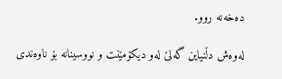ده‌خه‌نه‌‌ روو.

له‌وه‌ش دڵنیاین گه‌لێ له‌و دیكۆمێنت و نووسینانه‌ بۆ ناوه‌ندی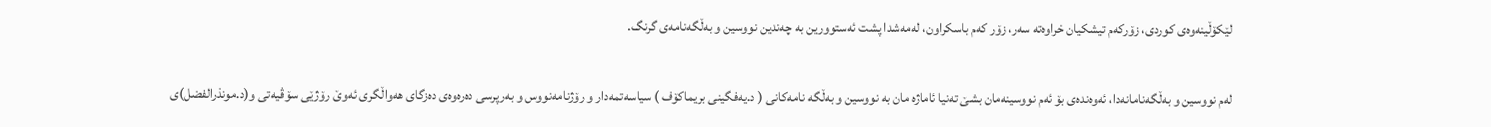لێكۆڵینه‌وه‌ی كوردی، زۆركه‌م تیشكیان خراوه‌ته‌ سه‌ر، زۆر كه‌م باسكراون، له‌مه‌شدا پشت ئه‌ستوورین به‌ چه‌ندین نووسین و به‌ڵگه‌نامه‌ی گرنگ.

له‌م نووسین و به‌ڵگه‌نامانه‌دا، ئه‌وه‌نده‌ی بۆ ئه‌م نووسینه‌مان بشێ ته‌نیا ئاماژه‌ مان به‌ نووسین و به‌ڵگه‌ نامه‌كانی ( د.یه‌فگینی بریماكۆف ) سیاسه‌تمه‌دار و رۆژنامه‌نووس و به‌رپرسی ده‌ره‌وه‌ی ده‌زگای هه‌واڵگری ئه‌وێ رۆژێی سۆڤیه‌تی و(د.مونذرالفضل)ی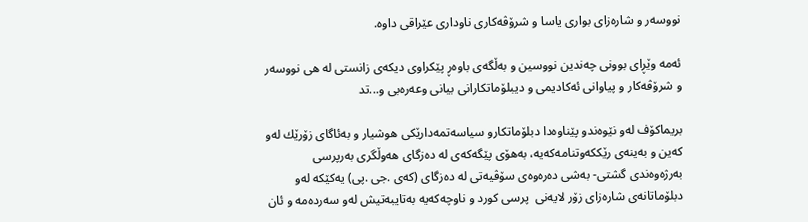نووسه‌ر و شاره‌زای بواری یاسا و شرۆڤه‌كاری ناوداری عێراقی داوه‌.

ئه‌مه‌ وێڕای بوونی چه‌ندین نووسین و به‌ڵگه‌ی باوه‌ڕ پێكراوی دیكه‌ی زانستی له هی ‌نووسه‌ر و شرۆڤه‌كار و پیاوانی ئه‌كادیمی و دیبلۆماتكارانی بیانی وعه‌ره‌بی و...تد

بریماكۆف ‌له‌و نێوه‌ندو پێناوه‌دا دبلۆماتكارو سیاسه‌تمه‌دارێكی هوشیار و به‌ئاگای زۆرێك له‌و كه‌ین و به‌ینه‌ی رێككه‌وتنامه‌كه‌یه، به‌هۆی پێگه‌كه‌ی له‌ ده‌زگای هه‌وڵگری به‌رپرسی به‌رژه‌وه‌ندی گشتی- به‌شی ده‌ره‌وه‌ی سۆڤیه‌تی له‌ ده‌زگای (كه‌ی .جی .پی) یه‌كێكه‌ له‌و دبلۆماتانه‌ی شاره‌زای زۆر لایه‌نی  پرسی كورد و ناوچه‌كه‌یه‌ به‌تایبه‌تیش له‌و سه‌رده‌مه‌ و ئان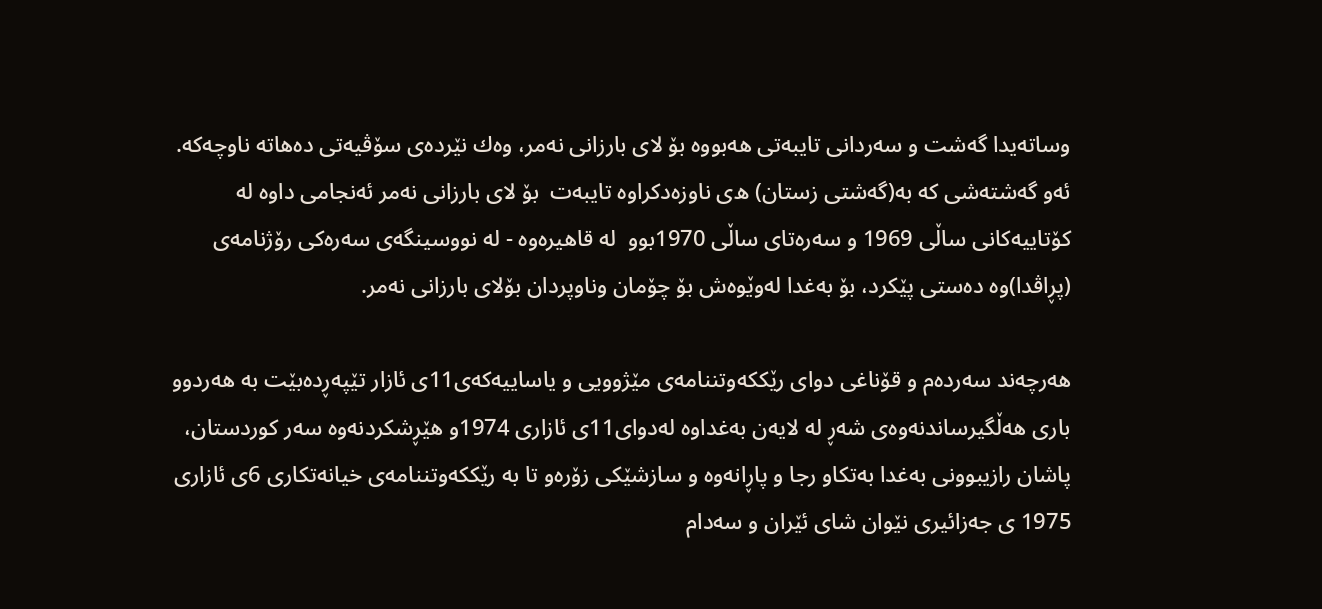وساته‌یدا گه‌شت و سه‌ردانی تایبه‌تی هه‌بووه‌ بۆ لای بارزانی نه‌مر، وه‌ك نێرده‌ی سۆڤیه‌تی ده‌هاته‌ ناوچه‌كه‌. ئه‌و گه‌شته‌شی كه‌ به‌(گه‌شتی زستان) ه‌ی ناوزه‌دكراوه‌ تایبه‌ت  بۆ لای بارزانی نه‌مر ئه‌نجامی داوه‌ له‌ كۆتاییه‌كانی ساڵی 1969 و سه‌ره‌تای ساڵی 1970بوو  له‌ قاهیره‌وه‌ - له‌ نووسینگه‌ی سه‌ره‌كی رۆژنامه‌ی (پڕاڤدا)وه‌ ده‌ستی پێكرد، بۆ به‌غدا له‌وێوه‌ش بۆ چۆمان وناوپردان بۆلای بارزانی نه‌مر.

هه‌رچه‌ند سه‌رده‌م و قۆناغی دوای رێككه‌وتننامه‌ی مێژوویی و یاساییه‌كه‌ی11ی ئازار تێپه‌ڕده‌بێت به‌ هه‌ردوو باری هه‌ڵگیرساندنه‌وه‌ی شه‌ڕ له‌ لایه‌ن به‌غداوه‌ له‌دوای11ی ئازاری 1974و هێڕشكردنه‌وه‌ سه‌ر كوردستان، پاشان رازیبوونی به‌غدا به‌تكاو رجا و پاڕانه‌وه‌ و سازشێكی زۆره‌و تا به‌ رێككه‌وتننامه‌ی خیانه‌تكاری 6ی ئازاری 1975 ی جه‌زائیری نێوان شای ئێران و سه‌دام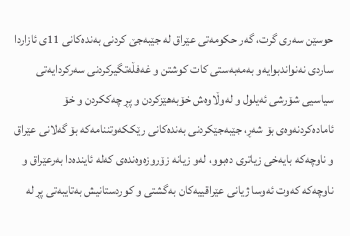حوسێن سه‌ری گرت، گه‌ر حكومه‌تی عێراق له‌ جێبه‌جێ كردنی به‌نده‌كانی 11ی ئازاردا ساردی نه‌نواندبوایه‌و به‌مه‌به‌ستی كات كوشتن و غه‌فڵه‌تگیركردنی سه‌ركردایه‌تی سیاسیی شۆرشی ئه‌یلول و له‌وڵاوه‌ش خۆبه‌هێزكردن و پڕ چه‌ككردن و خۆ ئاماده‌كردنه‌وه‌ی بۆ شه‌ڕ، جێبه‌جێكردنی به‌نده‌كانی رێككه‌وتننامه‌كه‌ بۆ گه‌لانی عێراق و ناوچه‌كه‌ بایه‌خی زیاتری ده‌بوو، له‌و زیانه‌ زۆروزه‌وه‌نده‌ی كه‌له‌ ئاینده‌دا به‌رعێراق و ناوچه‌كه‌ كه‌وت ئه‌وسا ژیانی عێراقییه‌كان به‌گشتی و كوردستانیش به‌تایبه‌تی ‌پڕ له‌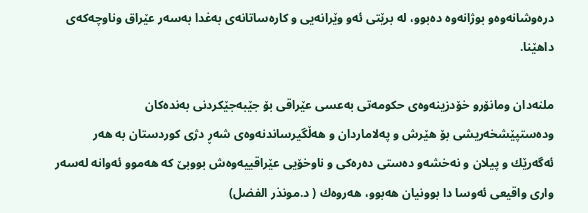دره‌وشانه‌وەو‌ بوژانه‌وه‌ ده‌بوو، له ‌برێتی ئه‌و وێرانه‌یی و كاره‌ساتانه‌ی به‌غدا به‌سه‌ر عێراق وناوچه‌كه‌ی داهێنا.

ملنه‌دان ومانۆرو خۆدزینه‌وه‌ی حكومه‌تی به‌عسی عێراقی بۆ جێبه‌جێكردنی به‌نده‌كان وده‌ستپێشخه‌ریشی بۆ هێرش و په‌لاماردان و هه‌ڵگیرساندنه‌وه‌ی شه‌ڕ دژی كوردستان به‌ هه‌ر ئه‌گه‌رێك و پیلان و نه‌خشه‌و ده‌ستی ده‌ره‌كی و ناوخۆیی عێراقییه‌وه‌ش بووبێ كه‌ هه‌موو ئه‌وانه‌‌ له‌سه‌ر واری واقیعی ئه‌وسا دا بوونیان هه‌بوو، هه‌روه‌ك ( د.مونذر الفضل)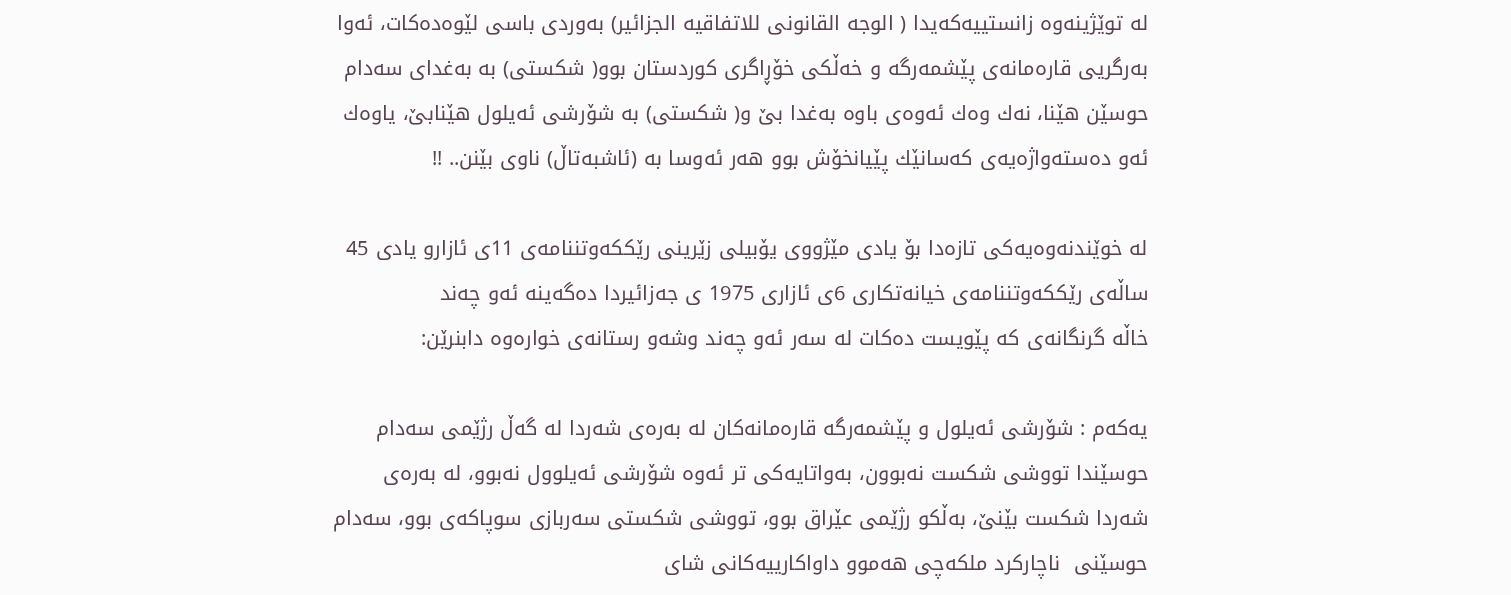له‌ توێژینه‌وه‌ زانستییه‌كه‌یدا ( الوجه‌ القانونی للاتفاقیه‌ الجزائیر) به‌وردی باسی لێوه‌ده‌كات، ئه‌وا به‌رگریی قاره‌مانه‌ی پێشمه‌رگه‌ و خه‌ڵكی خۆڕاگری كوردستان بوو( شكستی) به‌ به‌غدای سه‌دام حوسێن هێنا، نه‌ك وه‌ك ئه‌وه‌ی باوه‌ به‌غدا بێ و( شكستی) به‌ شۆرشی ئه‌یلول هێنابێ، یاوه‌ك ئه‌و ده‌سته‌واژه‌یه‌ی كه‌سانێك پێیانخۆش بوو هه‌ر ئه‌وسا به‌ (ئاشبه‌تاڵ) ناوی بێنن.. !!

له ‌خوێندنه‌وه‌یه‌كی تازه‌دا بۆ یادی مێژووی یۆبیلی زێرینی رێككه‌وتننامه‌ی 11ی ئازارو یادی 45 ساڵه‌ی رێككه‌وتننامه‌ی خیانه‌تكاری 6ی ئازاری 1975 ی جه‌زائیردا ده‌گه‌ینه‌ ئه‌و چه‌ند خاڵه ‌گرنگانه‌ی كه‌ پێویست ده‌كات له‌ سه‌ر ئه‌و چه‌ند وشه‌و رستانه‌ی خواره‌وه‌ دابنرێن:

یه‌كه‌م : شۆرشی ئه‌یلول و پێشمه‌رگه‌ قاره‌مانه‌كان له‌ به‌ره‌ی شه‌ردا له‌ گه‌ڵ رژێمی سه‌دام حوسێندا تووشی شكست نه‌بوون، به‌واتایه‌كی تر ئه‌وه‌ شۆرشی ئه‌یلوول نه‌بوو، له‌ به‌ره‌ی شه‌ردا شكست بێنێ، به‌ڵكو رژێمی عێراق بوو، تووشی شكستی سه‌ربازی سوپاكه‌ی بوو، سه‌دام حوسێنی  ناچاركرد ملكه‌چی هه‌موو داواكارییه‌كانی شای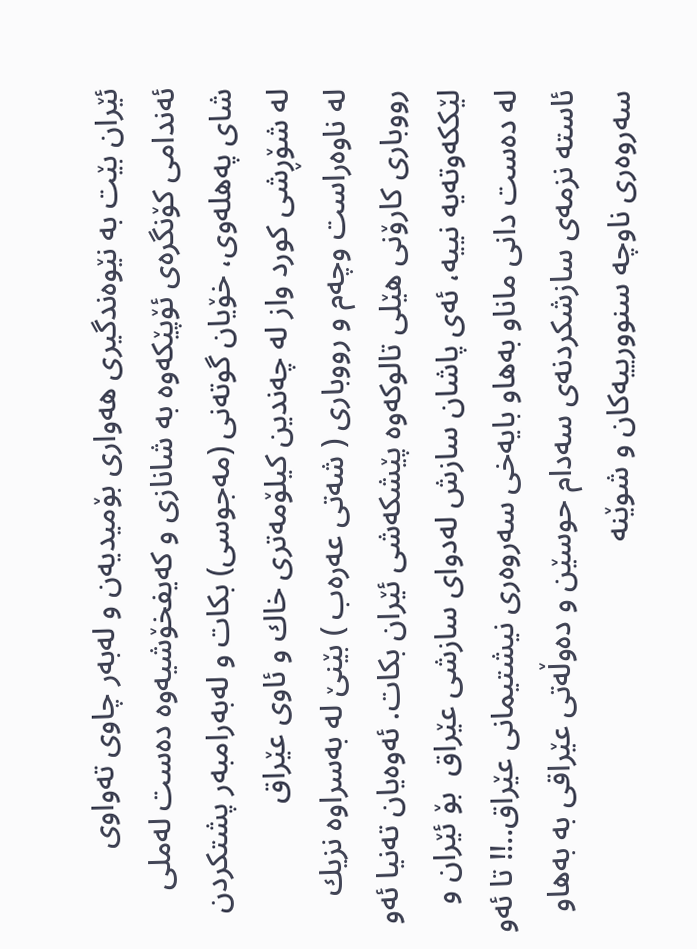ئێران بێت به‌ نێوه‌ندگیری هه‌واری بۆمیدیه‌ن و له‌به‌ر چاوی ته‌واوی ئه‌ندامی كۆنگره‌ی ئۆپێكەوه‌ به‌ شانازی و كه‌یفخۆشیه‌وه‌ ده‌ست له‌ملی شای په‌هله‌وی، خۆیان گوته‌نی (مه‌جوسی) بكات و له‌به‌رامبه‌ر پشتكردن له‌ شۆڕشی كورد واز له چه‌ندین كیلۆمه‌تری ‌خاك و ئاوی عێراق له ‌ناوه‌راست وچه‌م و رووباری ( شه‌تی عه‌ره‌ب ) بێنێ له ‌به‌سراوه‌ نزیك رووباری كارۆنی هێلی تالوكه‌وه‌ پێشكه‌شی ئێران بكات. ئه‌وه‌یان ته‌نیا ئه‌و لێككه‌وته‌یه‌ نییه‌، ئه‌ی پاشان سازش له‌دوای سازشی عێراق  بۆ ئێران و له ‌ده‌ست دانی ماناو به‌هاو بایه‌خی سه‌روه‌ری نیشتیمانی عێراق..!! تا ئه‌و ئاسته‌ نزمه‌ی سازشكردنه‌ی سه‌دام حوسێن و ده‌وڵه‌تی عێراقی به‌ به‌هاو سه‌روه‌ری ناوچه‌ سنوورییه‌كان و شوێنه‌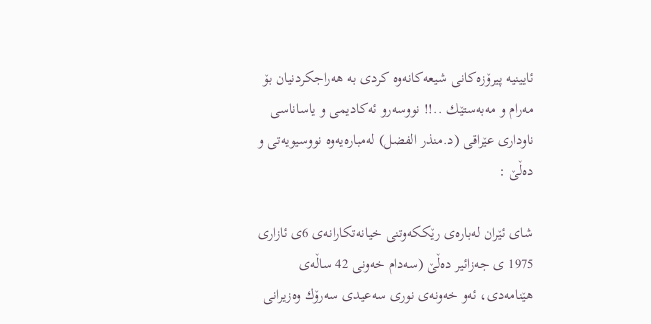ئایینیه‌ پیرۆزه‌كانی شیعه‌كانەوه‌ كردی به ‌هه‌راجكردنیان بۆ مه‌رام و مه‌به‌ستێك ..!! نووسه‌رو ئه‌كادیمی و یاساناسی ناوداری عێراقی (د.منذر الفضل) له‌مباره‌یه‌وه‌ نووسیویه‌تی و ده‌ڵێ :

شای ئێران له‌باره‌ی رێككه‌وتنی خیانه‌تكارانه‌ی 6ی ئازاری 1975 ی جه‌زائیر ده‌ڵێ (سه‌دام خه‌ونی 42 ساڵه‌ی هێنامه‌دی، ئه‌و خه‌ونه‌ی نوری سه‌عیدی سه‌رۆك وه‌زیرانی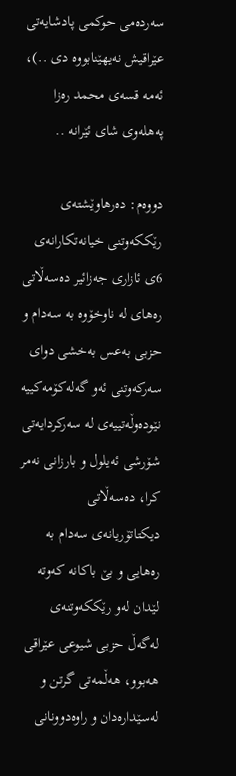سه‌رده‌می حوكمی پادشایه‌تی عێراقیش نه‌یهێنابووه‌ دی ..)، ئه‌مه‌ قسه‌ی محمد ره‌زا په‌هله‌وی شای ئێرانه‌ ..

دووه‌م: ده‌رهاوێشته‌ی رێككه‌وتنی خیانه‌تكارانه‌ی 6ی ئازاری جه‌زائیر ده‌سه‌ڵاتی ره‌های له ‌ناوخۆوه‌ به‌ سه‌دام و حزبی به‌عس به‌خشی دوای سه‌ركه‌وتنی ئه‌و گه‌له‌كۆمه‌كییه‌ نێوده‌وڵه‌تییه‌ی له‌ سه‌ركردایه‌تی شۆرشی ئه‌یلول و بارزانی نه‌مر كرا، ده‌سه‌ڵاتی دیكتاتۆریانه‌ی سه‌دام به‌ ره‌هایی و بێ باكانه‌ كه‌وته‌ لێدان له‌و رێككه‌وتنه‌ی له‌گه‌ڵ حزبی شیوعی عێراقی هه‌بوو، هه‌ڵمه‌تی گرتن و له‌سێداره‌دان و راوه‌دوونانی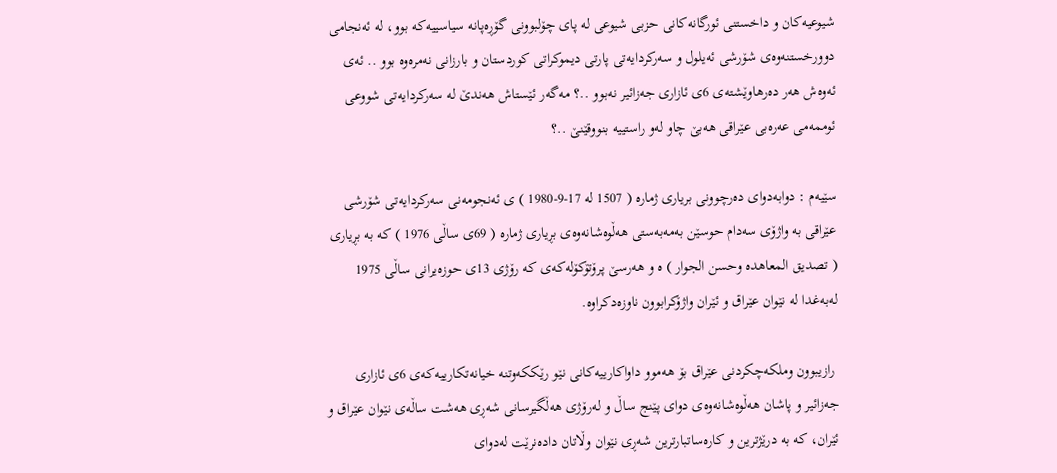شیوعیه‌كان و داخستنی ئورگانه‌كانی حزبی شیوعی له‌ پای چۆلبوونی گۆڕه‌پانه‌‌ سیاسییه‌كه‌ بوو، له‌ ئه‌نجامی دوورخستنه‌وه‌ی شۆرشی ئه‌یلول و سه‌ركردایه‌تی پارتی دیموكراتی كوردستان و بارزانی نه‌مره‌وه‌ بوو .. ئه‌ی ئه‌وه‌ش هه‌ر ده‌رهاوێشته‌ی 6ی ئازاری جه‌زائیر نه‌بوو ..؟ مه‌گه‌ر ئێستاش هه‌ندێ له ‌سه‌ركردایه‌تی شووعی ئوممه‌می عه‌ره‌بی عێراقی هه‌بێ چاو له‌و راستییه‌ بنووقێنێ ..؟

سێیه‌م : دوابه‌دوای ده‌رچوونی بریاری ژماره‌ ( 1507 له‌ 17-9-1980 ) ی ئه‌نجومه‌نی سه‌ركردایه‌تی شۆرشی عێراقی به ‌واژۆی سه‌دام حوسێن به‌مه‌به‌ستی هه‌ڵوه‌شانه‌وه‌ی بڕیاری ژماره‌ ( 69ی ساڵی 1976 ) كه‌ به ‌بڕیاری ( تصدیق المعاهده‌ وحسن الجوار ) ه‌ و هه‌رسێ پرۆتۆكۆله‌كه‌ی كه‌ رۆژی 13ی حوزه‌یرانی ساڵی 1975 له‌به‌غدا له‌ نێوان عێراق و ئێران واژۆكرابوون ناوزه‌دكراوه‌.

 رازیبوون وملكه‌چكردنی عێراق بۆ هه‌موو داواكارییه‌كانی نێو رێككه‌وتنه‌ خیانه‌تكارییه‌كه‌ی 6ی ئازاری جه‌زائیر و پاشان هه‌ڵوه‌شانه‌وه‌ی دوای پێنج ساڵ و له‌رۆژی هه‌ڵگیرسانی شه‌ڕی هه‌شت ساڵه‌ی نێوان عێراق و ئێران، كه ‌به ‌درێژترین و كاره‌ساتبارترین شه‌ڕی نێوان وڵاتان داده‌نرێت له‌دوای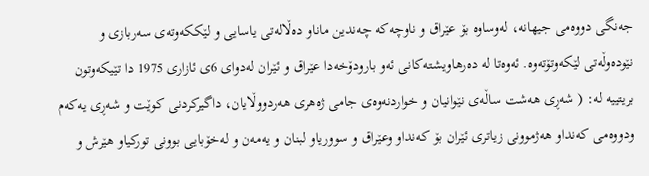جه‌نگی دووه‌می جیهانه‌، له‌وساوه‌ بۆ عێراق و ناوچه‌كه‌ چه‌ندین ماناو ده‌ڵاله‌تی یاسایی و لێككه‌وته‌ی سه‌ربازی و نێوده‌وڵه‌تی لێكه‌وتۆته‌وه‌. ئه‌وه‌تا له ‌ده‌رهاویشته‌كانی ئه‌و بارودۆخه‌دا عێراق و ئێران له‌دوای 6ی ئازاری 1975 دا تێیكه‌وتون بریتییه‌ له‌: ( شه‌ڕی هه‌شت ساڵه‌ی نێوانیان و خواردنه‌وه‌ی جامی ژه‌هری هه‌ردووڵایان، داگیركردنی كوێت و شه‌ڕی یه‌كه‌م ودووه‌می كه‌نداو هه‌ژموونی زیاتری ئێران بۆ كه‌نداو وعێراق و سووریاو لبنان و یه‌مه‌ن و له‌خۆبایی بوونی توركیاو هێرش و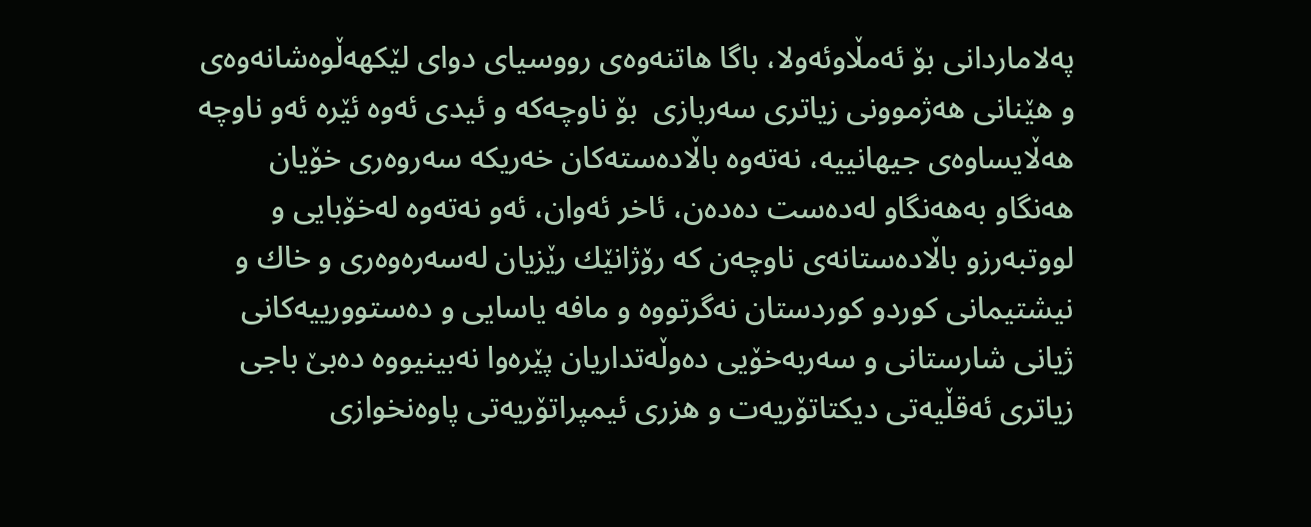په‌لاماردانی بۆ ئه‌مڵاوئه‌ولا، باگا هاتنه‌وه‌ی رووسیای دوای لێكهه‌ڵوه‌شانه‌وه‌ی و هێنانی هه‌ژموونی زیاتری سه‌ربازی  بۆ ناوچه‌كه‌ و ئیدی ئه‌وه‌ ئێره‌ ئه‌و ناوچه‌ هه‌ڵایساوه‌ی جیهانییه‌، نه‌ته‌وه‌ باڵاده‌سته‌كان خه‌ریكه‌ سه‌روه‌ری خۆیان هه‌نگاو به‌هه‌نگاو له‌ده‌ست ده‌ده‌ن، ئاخر ئه‌وان، ئه‌و نه‌ته‌وه‌ له‌خۆبایی و لووتبه‌رزو باڵاده‌ستانه‌ی ناوچه‌ن كه‌ رۆژانێك رێزیان له‌سه‌ره‌وه‌ری و خاك و نیشتیمانی كوردو كوردستان نه‌گرتووه‌ و مافه‌ یاسایی و ده‌ستوورییه‌كانی ژیانی شارستانی و سه‌ربه‌خۆیی ده‌وڵه‌تداریان پێره‌وا نه‌بینیووه‌ ده‌بێ باجی زیاتری ئه‌قڵیه‌تی دیكتاتۆریه‌ت و هزری ئیمپراتۆریه‌تی پاوه‌نخوازی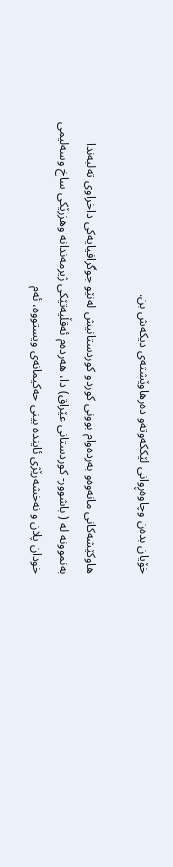خۆیان بده‌ن وچاوه‌ڕوانی لێككه‌وته‌و ده‌رهاوێشته‌ی دیكه‌ش بن.

هاوكێشه‌كانی مانه‌وه‌و به‌رده‌وام بوونی كوردو كوردستانیش له‌نێو جوگرافیایه‌كی داخراوی ته‌لبه‌ندا به‌نموونه‌ له‌ ( باشوور- كوردستانی عێراق) دا، هه‌رده‌م ئه‌قڵیه‌تێكی ژیرمه‌ندانه‌ وهزرێكی ساخ وسه‌لیمی خودان پلان و نه‌خشه‌رێژی ئاینده‌ بینی حه‌كیمانه‌ی ویستووه‌، ئه‌م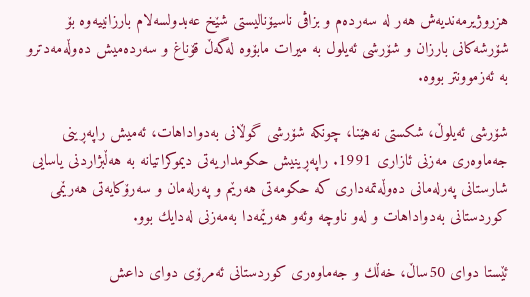هزروژیرمه‌ندیه‌ش هه‌ر له ‌سه‌رده‌م و بزاڤی ناسیۆنالیستی شێخ عه‌بدولسه‌لام بارزانییه‌وه‌ بۆ شۆرشه‌كانی بارزان و شۆرشی ئه‌یلول به‌ میرات مابۆوه‌ له‌گه‌ڵ قۆناغ و سه‌رده‌میش ده‌وڵه‌مه‌دترو به‌ ئه‌زموونتر بووه‌.

شۆرشی ئه‌یلوڵ، ‌شكستی نه‌هێنا، چونكه‌ شۆرشی گوڵانی به‌دواداهات، ئه‌میش راپه‌ڕینی جه‌ماوه‌ری مه‌زنی ئازاری 1991. راپه‌ڕینیش حكومداریه‌تی دیموكراتیانه‌ به‌ هه‌ڵبژاردنی یاسایی شارستانی په‌رله‌مانی ده‌وڵەتمه‌داری كه‌ حكومه‌تی هه‌رێم و په‌رله‌مان و سه‌رۆكایه‌تی هه‌رێمی كوردستانی به‌دواداهات و له‌و ‌ناوچه‌ وئه‌و هه‌رێمه‌دا به‌مه‌زنی له‌دایك بوو.

ئێستا دوای 50ساڵ، خه‌ڵك و جه‌ماوه‌ری كوردستانی ئه‌مرۆی دوای داعش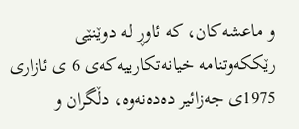و ماعشه‌كان، كه‌ ئاوڕ له‌ ‌دوێنێی رێككه‌وتنامه‌ خیانه‌تكارییه‌كه‌ی 6 ی ئازاری 1975ی جه‌زائیر ده‌ده‌نه‌وه‌، دڵگران و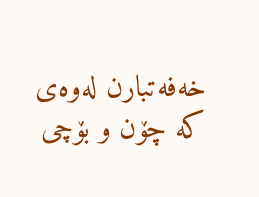خه‌فه‌تبارن له‌وه‌ی كه ‌چۆن و بۆچی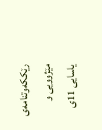رێككه‌وتنامه‌ی مێژوویی و یاسایی 11ی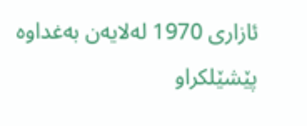ئازاری 1970 له‌لایه‌ن به‌غداوه‌  پێشێلكراو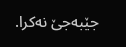جێبه‌جێ نه‌كرا.